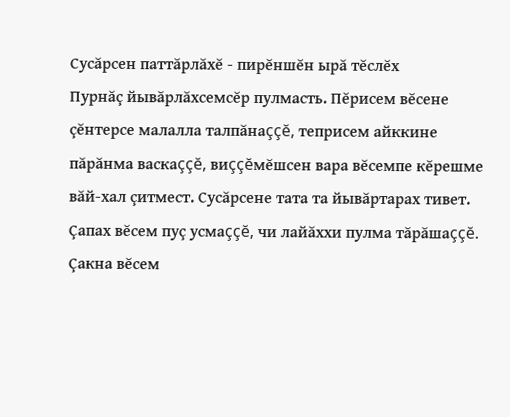Сусăрсен паттăрлăхĕ - пирĕншĕн ырă тĕслĕх
Пурнăç йывăрлăхсемсĕр пулмасть. Пĕрисем вĕсене çĕнтерсе малалла талпăнаççĕ, теприсем айккине пăрăнма васкаççĕ, виççĕмĕшсен вара вĕсемпе кĕрешме вăй-хал çитмест. Сусăрсене тата та йывăртарах тивет. Çапах вĕсем пуç усмаççĕ, чи лайăххи пулма тăрăшаççĕ. Çакна вĕсем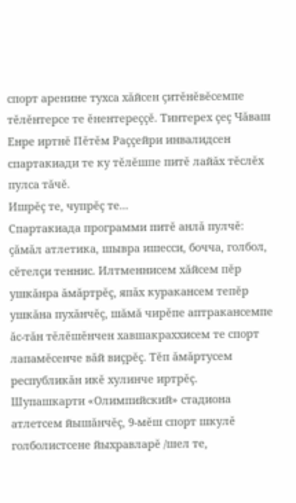спорт аренине тухса хăйсен çитĕнĕвĕсемпе тĕлĕнтерсе те ĕнентереççĕ. Тинтерех çеç Чăваш Енре иртнĕ Пĕтĕм Раççейри инвалидсен спартакиади те ку тĕлĕшпе питĕ лайăх тĕслĕх пулса тăчĕ.
Ишрĕç те, чупрĕç те...
Спартакиада программи питĕ анлă пулчĕ: çăмăл атлетика, шывра ишесси, бочча, голбол, сĕтелçи теннис. Илтменнисем хăйсем пĕр ушкăнра ăмăртрĕç, япăх куракансем тепĕр ушкăна пухăнчĕç, шăмă чирĕпе аптракансемпе ăс-тăн тĕлĕшĕнчен хавшакраххисем те спорт лапамĕсенче вăй виçрĕç. Тĕп ăмăртусем республикăн икĕ хулинче иртрĕç. Шупашкарти «Олимпийский» стадиона атлетсем йышăнчĕç, 9-мĕш спорт шкулĕ голболистсене йыхравларĕ /шел те,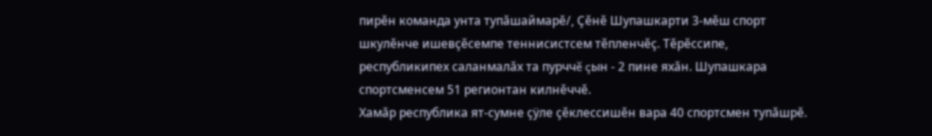пирĕн команда унта тупăшаймарĕ/, Çĕнĕ Шупашкарти 3-мĕш спорт шкулĕнче ишевçĕсемпе теннисистсем тĕпленчĕç. Тĕрĕссипе, республикипех саланмалăх та пурччĕ çын - 2 пине яхăн. Шупашкара спортсменсем 51 регионтан килнĕччĕ.
Хамăр республика ят-сумне çÿле çĕклессишĕн вара 40 спортсмен тупăшрĕ.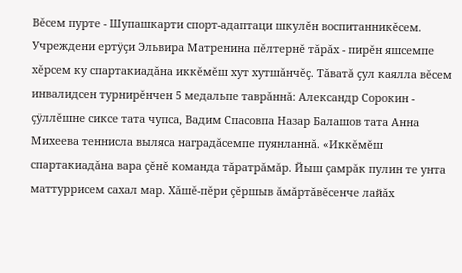Вĕсем пурте - Шупашкарти спорт-адаптаци шкулĕн воспитанникĕсем. Учреждени ертÿçи Эльвира Матренина пĕлтернĕ тăрăх - пирĕн яшсемпе хĕрсем ку спартакиадăна иккĕмĕш хут хутшăнчĕç. Тăватă çул каялла вĕсем инвалидсен турнирĕнчен 5 медальпе таврăннă: Александр Сорокин - çÿллĕшне сиксе тата чупса, Вадим Спасовпа Назар Балашов тата Анна Михеева теннисла выляса наградăсемпе пуянланнă. «Иккĕмĕш спартакиадăна вара çĕнĕ команда тăратрăмăр. Йыш çамрăк пулин те унта маттуррисем сахал мар. Хăшĕ-пĕри çĕршыв ăмăртăвĕсенче лайăх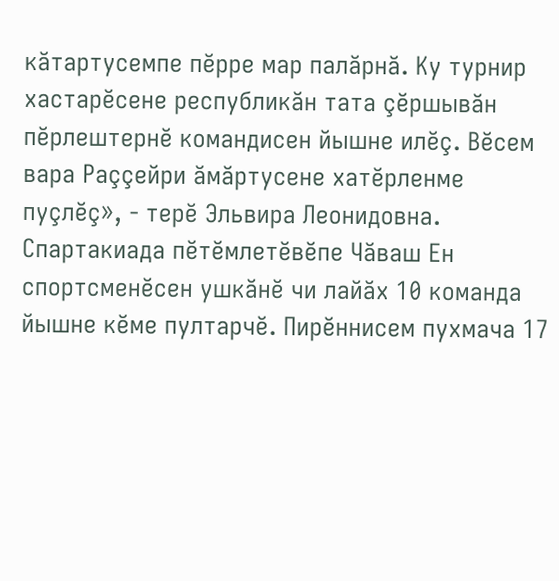кăтартусемпе пĕрре мар палăрнă. Ку турнир хастарĕсене республикăн тата çĕршывăн пĕрлештернĕ командисен йышне илĕç. Вĕсем вара Раççейри ăмăртусене хатĕрленме пуçлĕç», - терĕ Эльвира Леонидовна.
Спартакиада пĕтĕмлетĕвĕпе Чăваш Ен спортсменĕсен ушкăнĕ чи лайăх 10 команда йышне кĕме пултарчĕ. Пирĕннисем пухмача 17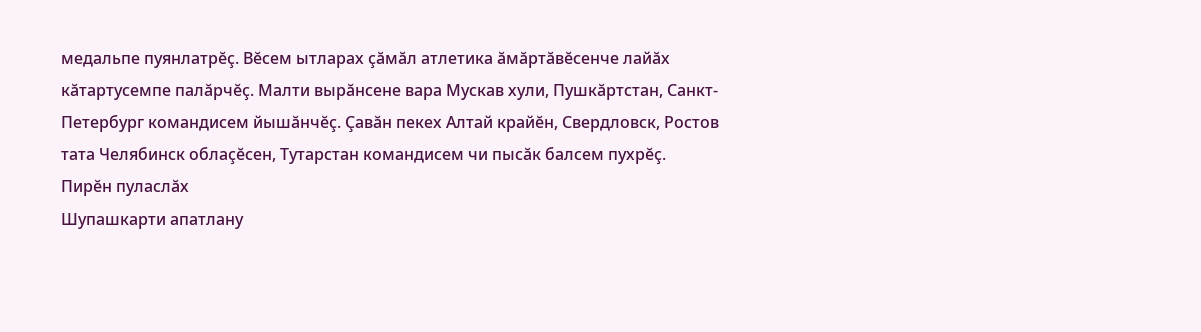медальпе пуянлатрĕç. Вĕсем ытларах çăмăл атлетика ăмăртăвĕсенче лайăх кăтартусемпе палăрчĕç. Малти вырăнсене вара Мускав хули, Пушкăртстан, Санкт-Петербург командисем йышăнчĕç. Çавăн пекех Алтай крайĕн, Свердловск, Ростов тата Челябинск облаçĕсен, Тутарстан командисем чи пысăк балсем пухрĕç.
Пирĕн пуласлăх
Шупашкарти апатлану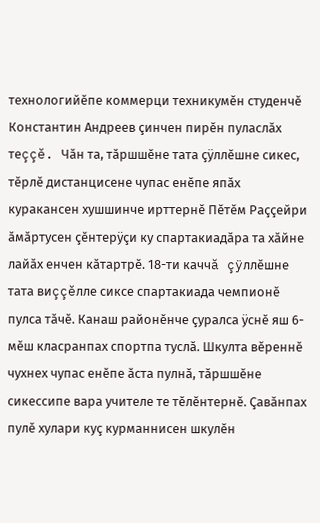технологийĕпе коммерци техникумĕн студенчĕ Константин Андреев çинчен пирĕн пуласлăх теççĕ. Чăн та, тăршшĕне тата çÿллĕшне сикес, тĕрлĕ дистанцисене чупас енĕпе япăх куракансен хушшинче ирттернĕ Пĕтĕм Раççейри ăмăртусен çĕнтерÿçи ку спартакиадăра та хăйне лайăх енчен кăтартрĕ. 18-ти каччă çÿллĕшне тата виççĕлле сиксе спартакиада чемпионĕ пулса тăчĕ. Канаш районĕнче çуралса ÿснĕ яш 6-мĕш класранпах спортпа туслă. Шкулта вĕреннĕ чухнех чупас енĕпе ăста пулнă, тăршшĕне сикессипе вара учителе те тĕлĕнтернĕ. Çавăнпах пулĕ хулари куç курманнисен шкулĕн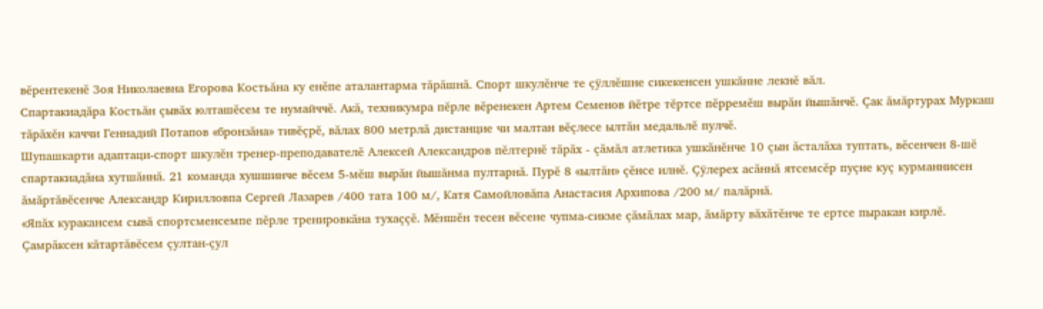вĕрентекенĕ Зоя Николаевна Егорова Костьăна ку енĕпе аталантарма тăрăшнă. Спорт шкулĕнче те çÿллĕшне сикекенсен ушкăнне лекнĕ вăл.
Спартакиадăра Костьăн çывăх юлташĕсем те нумайччĕ. Акă, техникумра пĕрле вĕренекен Артем Семенов йĕтре тĕртсе пĕрремĕш вырăн йышăнчĕ. Çак ăмăртурах Муркаш тăрăхĕн каччи Геннадий Потапов «бронзăна» тивĕçрĕ, вăлах 800 метрлă дистанцие чи малтан вĕçлесе ылтăн медальлĕ пулчĕ.
Шупашкарти адаптаци-спорт шкулĕн тренер-преподавателĕ Алексей Александров пĕлтернĕ тăрăх - çăмăл атлетика ушкăнĕнче 10 çын ăсталăха туптать, вĕсенчен 8-шĕ спартакиадăна хутшăннă. 21 команда хушшинче вĕсем 5-мĕш вырăн йышăнма пултарнă. Пурĕ 8 «ылтăн» çĕнсе илнĕ. Çÿлерех асăннă ятсемсĕр пуçне куç курманнисен ăмăртăвĕсенче Александр Кирилловпа Сергей Лазарев /400 тата 100 м/, Катя Самойловăпа Анастасия Архипова /200 м/ палăрнă.
«Япăх куракансем сывă спортсменсемпе пĕрле тренировкăна тухаççĕ. Мĕншĕн тесен вĕсене чупма-сикме çăмăлах мар, ăмăрту вăхăтĕнче те ертсе пыракан кирлĕ. Çамрăксен кăтартăвĕсем çултан-çул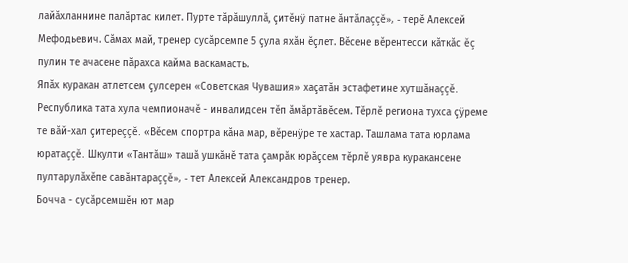лайăхланнине палăртас килет. Пурте тăрăшуллă, çитĕнÿ патне ăнтăлаççĕ», - терĕ Алексей Мефодьевич. Сăмах май, тренер сусăрсемпе 5 çула яхăн ĕçлет. Вĕсене вĕрентесси кăткăс ĕç пулин те ачасене пăрахса кайма васкамасть.
Япăх куракан атлетсем çулсерен «Советская Чувашия» хаçатăн эстафетине хутшăнаççĕ. Республика тата хула чемпионачĕ - инвалидсен тĕп ăмăртăвĕсем. Тĕрлĕ региона тухса çÿреме те вăй-хал çитереççĕ. «Вĕсем спортра кăна мар, вĕренÿре те хастар. Ташлама тата юрлама юратаççĕ. Шкулти «Тантăш» ташă ушкăнĕ тата çамрăк юрăçсем тĕрлĕ уявра куракансене пултарулăхĕпе савăнтараççĕ», - тет Алексей Александров тренер.
Бочча - сусăрсемшĕн ют мар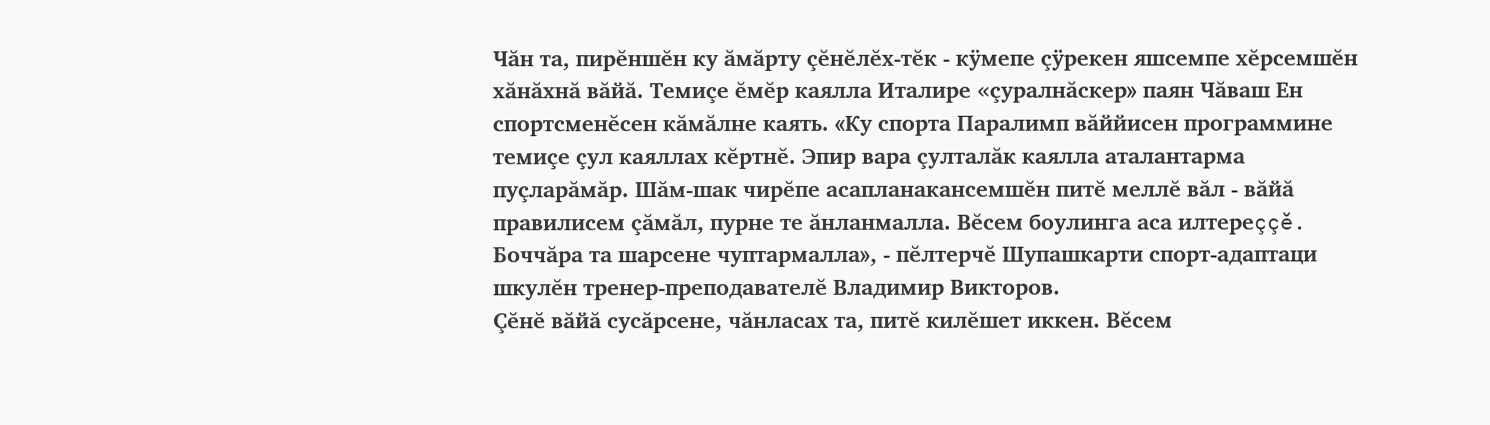Чăн та, пирĕншĕн ку ăмăрту çĕнĕлĕх-тĕк - кÿмепе çÿрекен яшсемпе хĕрсемшĕн хăнăхнă вăйă. Темиçе ĕмĕр каялла Италире «çуралнăскер» паян Чăваш Ен спортсменĕсен кăмăлне каять. «Ку спорта Паралимп вăййисен программине темиçе çул каяллах кĕртнĕ. Эпир вара çулталăк каялла аталантарма пуçларăмăр. Шăм-шак чирĕпе асапланакансемшĕн питĕ меллĕ вăл - вăйă правилисем çăмăл, пурне те ăнланмалла. Вĕсем боулинга аса илтереççĕ. Боччăра та шарсене чуптармалла», - пĕлтерчĕ Шупашкарти спорт-адаптаци шкулĕн тренер-преподавателĕ Владимир Викторов.
Çĕнĕ вăйă сусăрсене, чăнласах та, питĕ килĕшет иккен. Вĕсем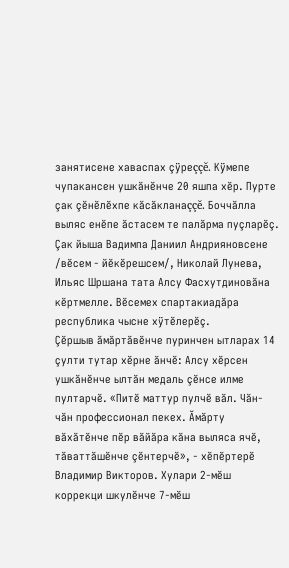занятисене хаваспах çÿреççĕ. Кÿмепе чупакансен ушкăнĕнче 20 яшпа хĕр. Пурте çак çĕнĕлĕхпе кăсăкланаççĕ. Боччăлла выляс енĕпе ăстасем те палăрма пуçларĕç. Çак йыша Вадимпа Даниил Андрияновсене /вĕсем - йĕкĕрешсем/, Николай Лунева, Ильяс Шршана тата Алсу Фасхутдиновăна кĕртмелле. Вĕсемех спартакиадăра республика чысне хÿтĕлерĕç.
Çĕршыв ăмăртăвĕнче пуринчен ытларах 14 çулти тутар хĕрне ăнчĕ: Алсу хĕрсен ушкăнĕнче ылтăн медаль çĕнсе илме пултарчĕ. «Питĕ маттур пулчĕ вăл. Чăн-чăн профессионал пекех. Ăмăрту вăхăтĕнче пĕр вăйăра кăна выляса ячĕ, тăваттăшĕнче çĕнтерчĕ», - хĕпĕртерĕ Владимир Викторов. Хулари 2-мĕш коррекци шкулĕнче 7-мĕш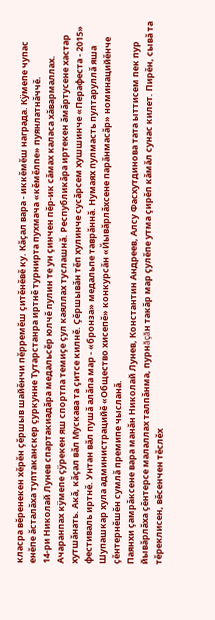класра вĕренекен хĕрĕн çĕршыв шайĕнчи пĕрремĕш çитĕнĕвĕ ку. Кăçал вара - иккĕмĕш награда. Кÿмепе чупас енĕпе ăсталăха туптаканскер çуркунне Тутарстанра иртнĕ турнирта пухмача «кĕмĕлпе» пуянлатнăччĕ.
14-ри Николай Лунев спартакиадăра медальсĕр юлчĕ пулин те ун çинчен пĕр-ик сăмах каласа хăвармаллах. Ачаранпах кÿмепе çÿрекен яш спортпа темиçе çул каяллах туслашнă. Республикăра иртекен ăмăртусене хастар хутшăнать. Акă, кăçал вăл Мускава та çитсе килнĕ. Çĕршывăн тĕп хулинче сусăрсем хушшинче «Перафеста - 2015» фестиваль иртнĕ. Унтан вăл пушă алăпа мар - «бронза» медальпе таврăннă. Нумаях пулмасть пултаруллă яша Шупашкар хула администрацийĕ «Общество хисепĕ» конкурсăн «Йывăрлăхсене парăнмасăр» номинацийĕнче çĕнтернĕшĕн сумлă премипе чысланă.
Паянхи çамрăксене вара манăн Николай Лунев, Константин Андреев, Алсу Фасхутдинова тата ыттисем пек пур йывăрлăха çĕнтерсе малаллах талпăнма, пурнăçăн такăр мар çулĕпе утма çирĕп кăмăл сунас килет. Пирĕн, сывă та тĕреклисен, вĕсенчен тĕслĕх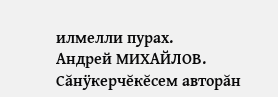илмелли пурах.
Андрей МИХАЙЛОВ.
Сăнÿкерчĕкĕсем авторăн